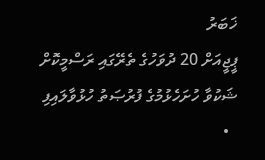ޚަބަރު
ޕީޖީއަށް 20 ދުވަހުގެ ތެރޭގައި ރަސްމީކޮށް ޝަކުވާ ހުށަހެޅުމުގެ ފުރުޞަތު ހުޅުވާލައިފި
  •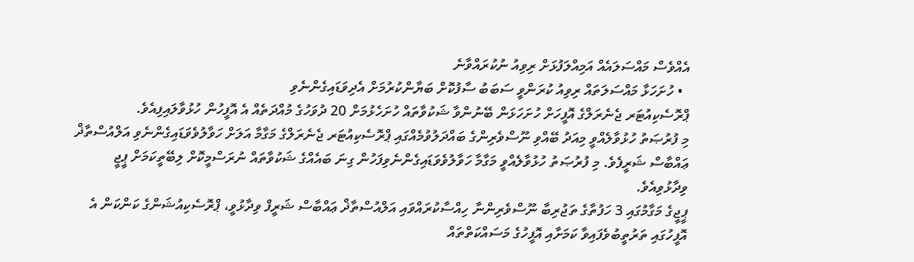އެއްވެސް މައްސަލައެއް އަމިއްލަފުޅަށް ރިވިއު ނުކުރައްވާނެ
  • ހުށަހަޅާ މައްސަލަތައް ރިވިއު ކުރަންވީ ސަބަބު ސާފުކޮށް ބަޔާންކުރުމަށް އެދިވަޑައިގެންނެވި
ޕްރޮސެކިއުޓަރ ޖެނެރަލްގެ އޮފީހަށް ހުށަހަޅަން ބޭނުންވާ ޝަކުވާތައް ހުށަހެޅުމަށް 20 ދުވަހުގެ މުއްދަތެއް އެ އޮފީހުން ހުޅުވާލައިފިއެވެ.
މި ފުރުޞަތު ހުޅުވާލެއްވީ މިއަދު ބޭއްވި ނޫސްވެރިންގެ ބައްދަލުވުމެއްގައި ޕްރޮސެކިއުޓަރ ޖެނެރަލްގެ މަގާމާ އަލަށް ހަވާލުވެވަޑައިގެންނެވި އަލްއުސްތާޛް ޢައްބާސް ޝަރީފެވެ. މި ފުރުޞަތު ހުޅުވާލެއްވީ މަގާމާ ހަވާލުވެވަޑައިގެންނެވިފަހުން ގިނަ ބައެއްގެ ޝަކުވާތައް ނުރަސްމީކޮށް ލިބޭތީކަމަށް ޕީޖީ ވިދާޅުވިއެވެ.
ޕީޖީގެ މަގާމުގައި 3 ހަފުތާގެ ތަޖުރިބާ ނޫސްވެރިންނާ ހިއްސާކުރައްވައި އަލްއުސްތާޛް ޢައްބާސް ޝަރީފް ވިދާޅުވީ، ޕްރޮސެކިއުޝަންގެ ކަންކަން އެ އޮފީހުގައި ތަރުތީބުވެފައިވާ ކަމަށާއި އޮފީހުގެ މަސައްކަތްތައް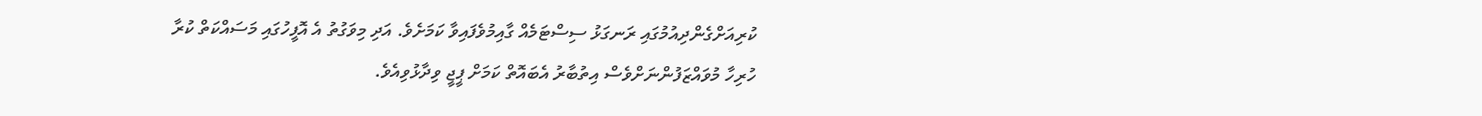ކުރިއަށްގެންދިއުމުގައި ރަނގަޅު ސިސްޓަމެއް ގާއިމުވެފައިވާ ކަމަށެވެ. އަދި މިވަގުތު އެ އޮފީހުގައި މަސައްކަތް ކުރާ ހުރިހާ މުވައްޒަފުންނަށްވެސް އިތުބާރު އެބައޮތް ކަމަށް ޕީޖީ ވިދާޅުވިއެވެ.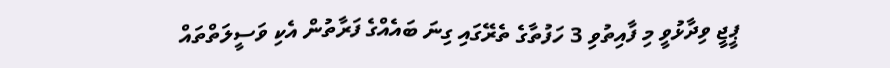ޕީޖީ ވިދާޅުވީ މި ފާއިތުވި 3 ހަފުތާގެ ތެރޭގައި ގިނަ ބައެއްގެ ފަރާތުން އެކި ވަސީލަތްތައް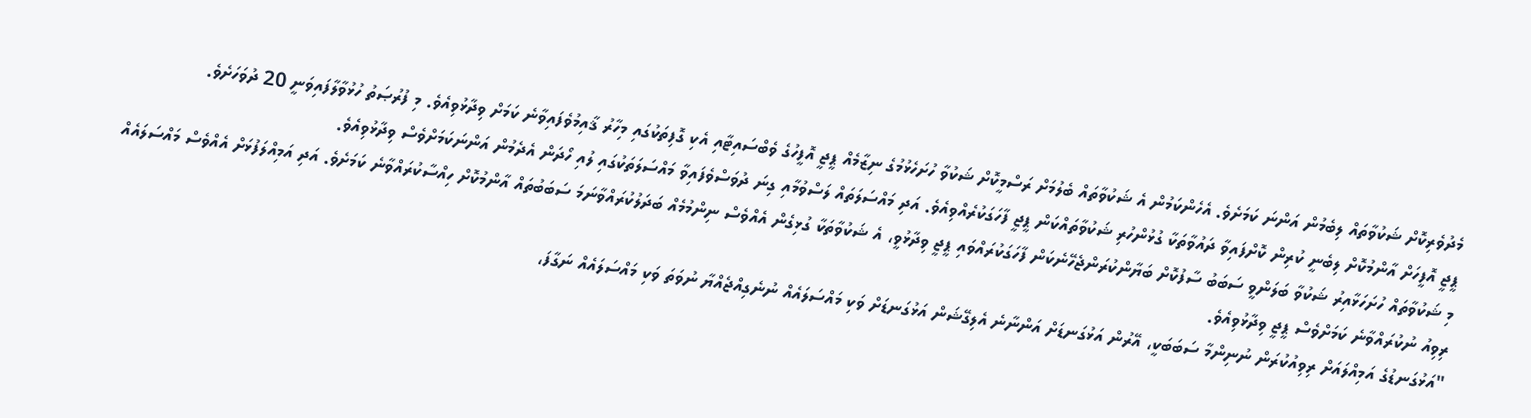މެދުވެރިކޮށް ޝަކުވާތައް ލިބެމުން އަންނަ ކަމަށެވެ. އެހެންކަމުން އެ ޝަކުވާތައް ބެލުމަށް ރަސްމީކޮށް ޝަކުވާ ހުށަހެޅުމުގެ ނިޒާމެއް ޕީޖީ އޮފީހުގެ ވެބްސައިޓާއި އެކި ގޮފިތަކުގައި މިހާރު ޤާއިމުވެފައިވާނެ ކަމަށް ވިދާޅުވިއެވެ. މި ފުރުޞަތު ހުޅުވާލާފައިވަނީ 20 ދުވަހަށެވެ.
ޕީޖީ އޮފީހަށް އާންމުކޮށް ލިބެނީ ކުރިން ކޮށްފައިވާ ދައުވާތަކާ ގުޅުންހުރި ޝަކުވާތައްކަން ޕީޖީ ފާހަގަކުރެއްވިއެވެ. އަދި މައްސަލަތައް ލަސްވުމާއި ގިނަ ދުވަސްވެފައިވާ މައްސަލަތަކުގައި ލުއި ހޯދަން އެދެމުން އަންނަކަމަށްވެސް ވިދާޅުވިއެވެ.
މި ޝަކުވާތައް ހުށަހަޅާއިރު ޝަކުވާ ބަލަންވީ ސަބަބު ސާފުކޮށް ބަޔާންކުރަންޖެހޭނެކަން ފާހަގަކުރައްވައި ޕީޖީ ވިދާޅުވީ، އެ ޝަކުވާތަކާ ގުޅިގެން އެއްވެސް ނިންމުމެއް ބަދަލުކުރައްވާނަމަ ސަބަބުތައް އާންމުކޮށް ހިއްސާކުރައްވާނެ ކަމަށެވެ. އަދި އަމިއްލަފުޅަށް އެއްވެސް މައްސަލައެއް ރިވިއު ނުކުރައްވާނެ ކަމަށްވެސް ޕީޖީ ވިދާޅުވިއެވެ.
"އަޅުގަނޑުގެ އަމިއްލައަށް ރިވިއުކުރަން ނުނިންމާ ސަބަބަކީ، އޭރުން އަޅުގަނޑަށް އަންނާނެ އެލިގޭޝަން އަޅުގަނޑަށް ވަކި މައްސަލައެއް ނުނެގިއްޖެއްޔާ ނުވަތަ ވަކި މައްސަލައެއް ނަގާފަ،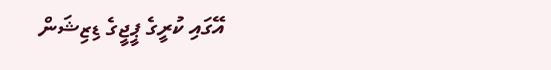އޭގައި ކުރީގެ ޕީޖީގެ ޑިޒިޝަން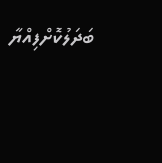ބަދަލުކޮށްފިއްޔާ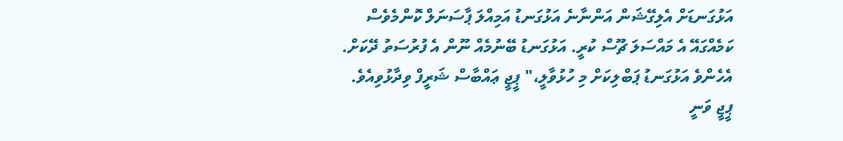އަޅުގަނޑަށް އެލިގޭޝަން އަންނާނެ އަޅުގަނޑު އަމިއްލަ ޕާސަނަލް ކޮންމެވެސް ކަމެއްގައޭ އެ މައްސަލަ ޗޫސް ކުރީ. އަޅުގަނޑު ބޭނުމެއް ނޫން އެ ފުރުސަތު ދޭކަށް. އެހެންވެ އަޅުގަނޑު ޕަބްލިކަށް މި ހުޅުވާލީ،" ޕީޖީ ޢައްބާސް ޝަރީފް ވިދާޅުވިއެވެ.
ޕީޖީ ވަނީ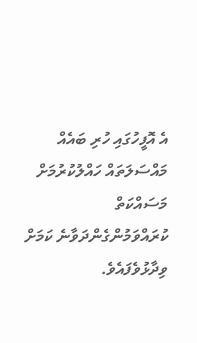އެ އޮފީހުގައި ހުރި ބައެއް މައްސަލަތައް ހައްލުކުރުމަށް މަސައްކަތް ކުރައްވަމުންގެންދަވާނެ ކަމަށް ވިދާޅުވެފައެވެ.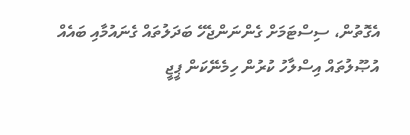އެގޮތުން، ސިސްޓަމަށް ގެންނަންޖެހޭ ބަދަލުތައް ގެނައުމާއި ބައެއް އުޞޫލުތައް އިސްލާހު ކުރުން ހިމެނޭކަން ޕީޖީ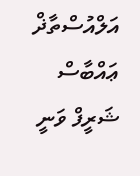އަލްއުސްތާޛް ޢައްބާސް ޝަރީފް ވަނީ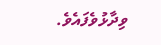ވިދާޅުވެފައެވެ.